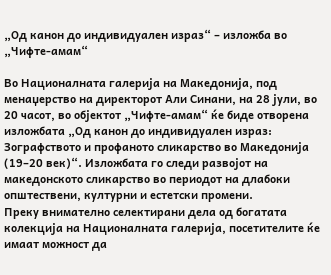„Од канон до индивидуален израз“ – изложба во „Чифте-амам“

Во Националната галерија на Македонија, под менаџерство на директорот Али Синани, на 28 јули, во 20 часот, во објектот „Чифте-амам“ ќе биде отворена изложбата „Од канон до индивидуален израз: Зографството и профаното сликарство во Македонија (19–20 век)“. Изложбата го следи развојот на македонското сликарство во периодот на длабоки општествени, културни и естетски промени.
Преку внимателно селектирани дела од богатата колекција на Националната галерија, посетителите ќе имаат можност да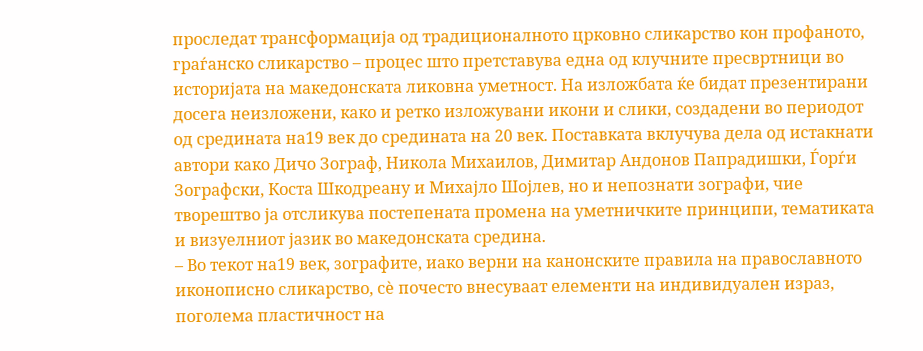проследат трансформација од традиционалното црковно сликарство кон профаното, граѓанско сликарство – процес што претставува една од клучните пресвртници во историјата на македонската ликовна уметност. На изложбата ќе бидат презентирани досега неизложени, како и ретко изложувани икони и слики, создадени во периодот од средината на19 век до средината на 20 век. Поставката вклучува дела од истакнати автори како Дичо Зограф, Никола Михаилов, Димитар Андонов Папрадишки, Ѓорѓи Зографски, Коста Шкодреану и Михајло Шојлев, но и непознати зографи, чие творештво ја отсликува постепената промена на уметничките принципи, тематиката и визуелниот јазик во македонската средина.
– Во текот на19 век, зографите, иако верни на канонските правила на православното иконописно сликарство, сè почесто внесуваат елементи на индивидуален израз, поголема пластичност на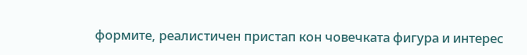формите, реалистичен пристап кон човечката фигура и интерес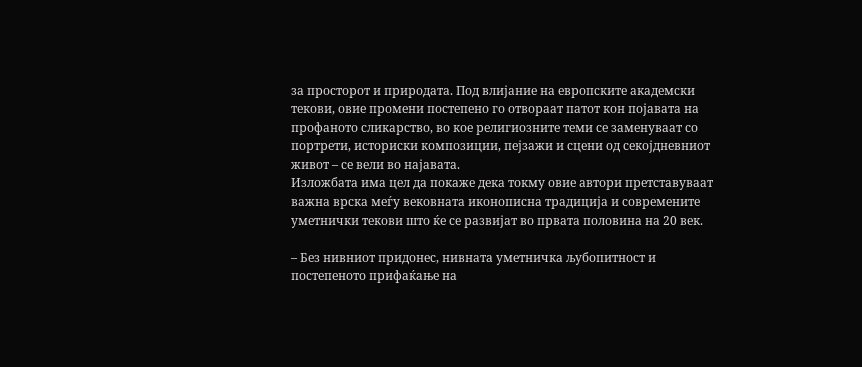за просторот и природата. Под влијание на европските академски текови, овие промени постепено го отвораат патот кон појавата на профаното сликарство, во кое религиозните теми се заменуваат со портрети, историски композиции, пејзажи и сцени од секојдневниот живот – се вели во најавата.
Изложбата има цел да покаже дека токму овие автори претставуваат важна врска меѓу вековната иконописна традиција и современите уметнички текови што ќе се развијат во првата половина на 20 век.

– Без нивниот придонес, нивната уметничка љубопитност и постепеното прифаќање на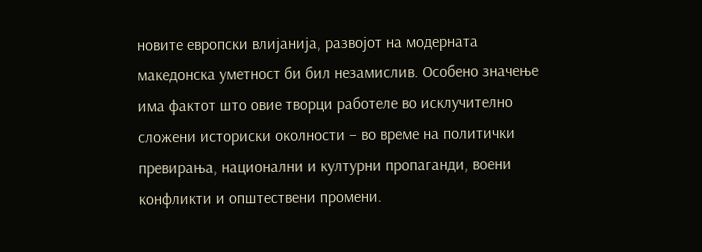новите европски влијанија, развојот на модерната македонска уметност би бил незамислив. Особено значење има фактот што овие творци работеле во исклучително сложени историски околности – во време на политички превирања, национални и културни пропаганди, воени конфликти и општествени промени.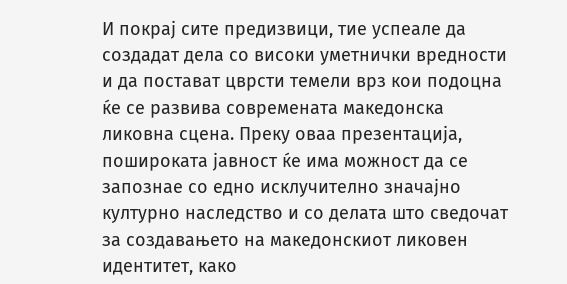И покрај сите предизвици, тие успеале да создадат дела со високи уметнички вредности и да постават цврсти темели врз кои подоцна ќе се развива современата македонска ликовна сцена. Преку оваа презентација, пошироката јавност ќе има можност да се запознае со едно исклучително значајно културно наследство и со делата што сведочат за создавањето на македонскиот ликовен идентитет, како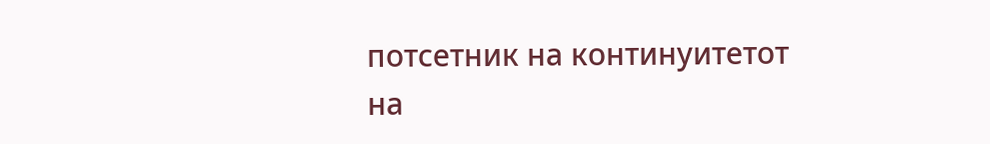потсетник на континуитетот на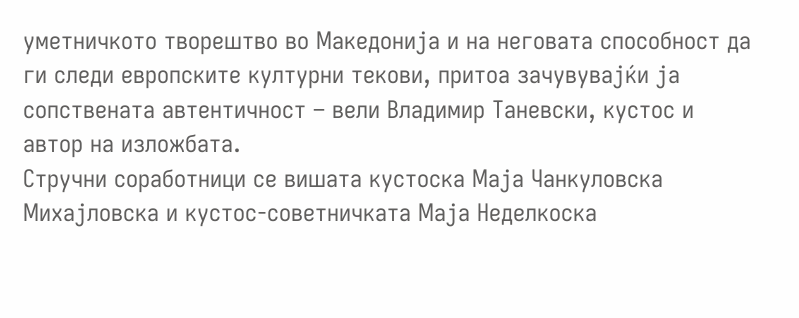уметничкото творештво во Македонија и на неговата способност да ги следи европските културни текови, притоа зачувувајќи ја сопствената автентичност – вели Владимир Таневски, кустос и автор на изложбата.
Стручни соработници се вишата кустоска Маја Чанкуловска Михајловска и кустос-советничката Маја Неделкоска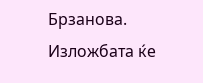Брзанова. Изложбата ќе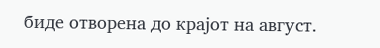биде отворена до крајот на август.